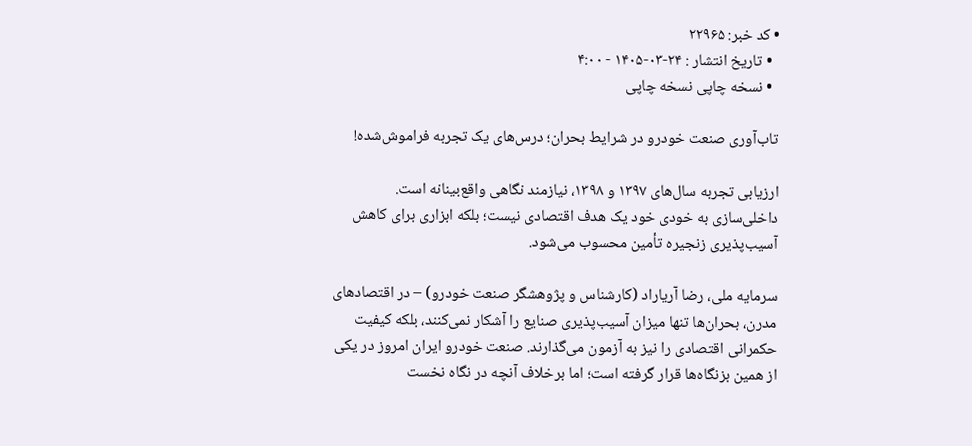• کد خبر: ۲۲۹۶۵
  • تاریخ انتشار : ۲۴-۰۳-۱۴۰۵ - ۴:۰۰
  • نسخه چاپی نسخه چاپی

تاب‌آوری صنعت خودرو در شرایط بحران؛ درس‌های یک تجربه فراموش‌شده!

ارزیابی تجربه سال‌های ۱۳۹۷ و ۱۳۹۸، نیازمند نگاهی واقع‌بینانه است. داخلی‌سازی به خودی خود یک هدف اقتصادی نیست؛ بلکه ابزاری برای کاهش آسیب‌پذیری زنجیره تأمین محسوب می‌شود.

سرمایه ملی، رضا آریاراد (کارشناس و پژوهشگر صنعت خودرو) – در اقتصادهای مدرن، بحران‌ها تنها میزان آسیب‌پذیری صنایع را آشکار نمی‌کنند، بلکه کیفیت حکمرانی اقتصادی را نیز به آزمون می‌گذارند. صنعت خودرو ایران امروز در یکی از همین بزنگاه‌ها قرار گرفته است؛ اما برخلاف آنچه در نگاه نخست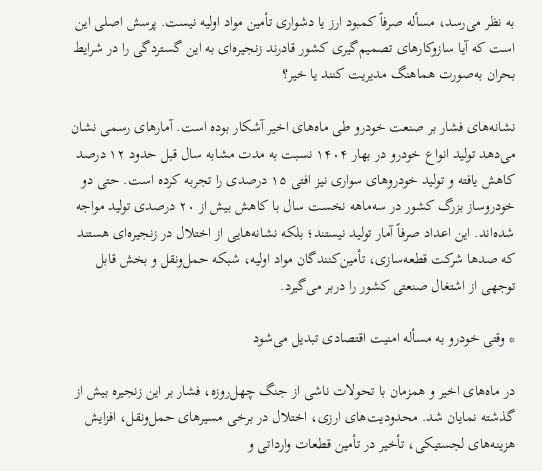به نظر می‌رسد، مسأله صرفاً کمبود ارز یا دشواری تأمین مواد اولیه نیست. پرسش اصلی این است که آیا سازوکارهای تصمیم‌گیری کشور قادرند زنجیره‌ای به این گستردگی را در شرایط بحران به‌صورت هماهنگ مدیریت کنند یا خیر؟

نشانه‌های فشار بر صنعت خودرو طی ماه‌های اخیر آشکار بوده است. آمارهای رسمی نشان می‌دهد تولید انواع خودرو در بهار ۱۴۰۴ نسبت به مدت مشابه سال قبل حدود ۱۲ درصد کاهش یافته و تولید خودروهای سواری نیز افتی ۱۵ درصدی را تجربه کرده است. حتی دو خودروساز بزرگ کشور در سه‌ماهه نخست سال با کاهش بیش از ۲۰ درصدی تولید مواجه شده‌اند. این اعداد صرفاً آمار تولید نیستند؛ بلکه نشانه‌هایی از اختلال در زنجیره‌ای هستند که صدها شرکت قطعه‌سازی، تأمین‌کنندگان مواد اولیه، شبکه حمل‌ونقل و بخش قابل توجهی از اشتغال صنعتی کشور را دربر می‌گیرد.

* وقتی خودرو به مسأله امنیت اقتصادی تبدیل می‌شود

در ماه‌های اخیر و همزمان با تحولات ناشی از جنگ چهل‌روزه، فشار بر این زنجیره بیش از گذشته نمایان شد. محدودیت‌های ارزی، اختلال در برخی مسیرهای حمل‌ونقل، افزایش هزینه‌های لجستیکی، تأخیر در تأمین قطعات وارداتی و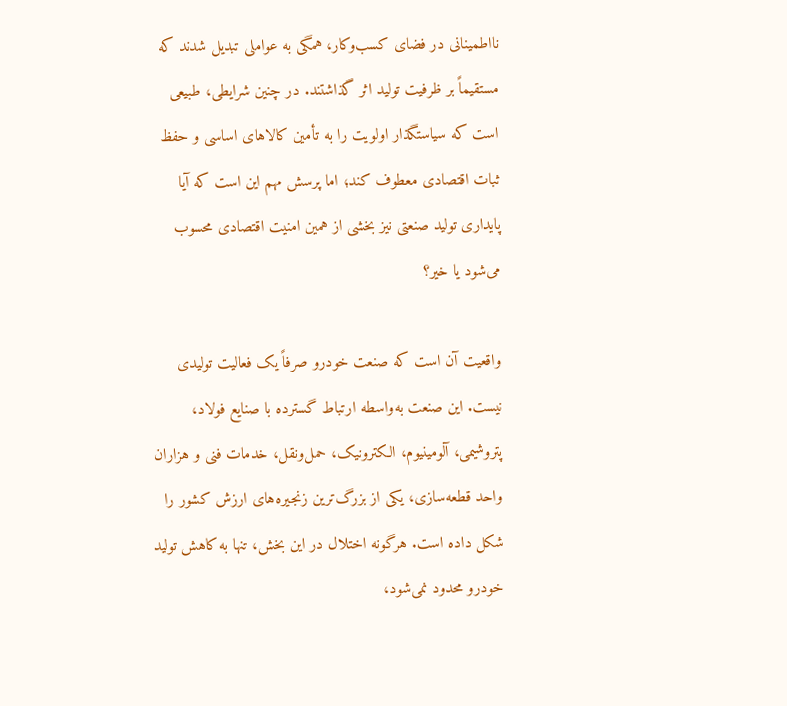نااطمینانی در فضای کسب‌وکار، همگی به عواملی تبدیل شدند که مستقیماً بر ظرفیت تولید اثر گذاشتند. در چنین شرایطی، طبیعی است که سیاستگذار اولویت را به تأمین کالاهای اساسی و حفظ ثبات اقتصادی معطوف کند؛ اما پرسش مهم این است که آیا پایداری تولید صنعتی نیز بخشی از همین امنیت اقتصادی محسوب می‌شود یا خیر؟

واقعیت آن است که صنعت خودرو صرفاً یک فعالیت تولیدی نیست. این صنعت به‌واسطه ارتباط گسترده با صنایع فولاد، پتروشیمی، آلومینیوم، الکترونیک، حمل‌ونقل، خدمات فنی و هزاران واحد قطعه‌سازی، یکی از بزرگ‌ترین زنجیره‌های ارزش کشور را شکل داده است. هرگونه اختلال در این بخش، تنها به کاهش تولید خودرو محدود نمی‌شود،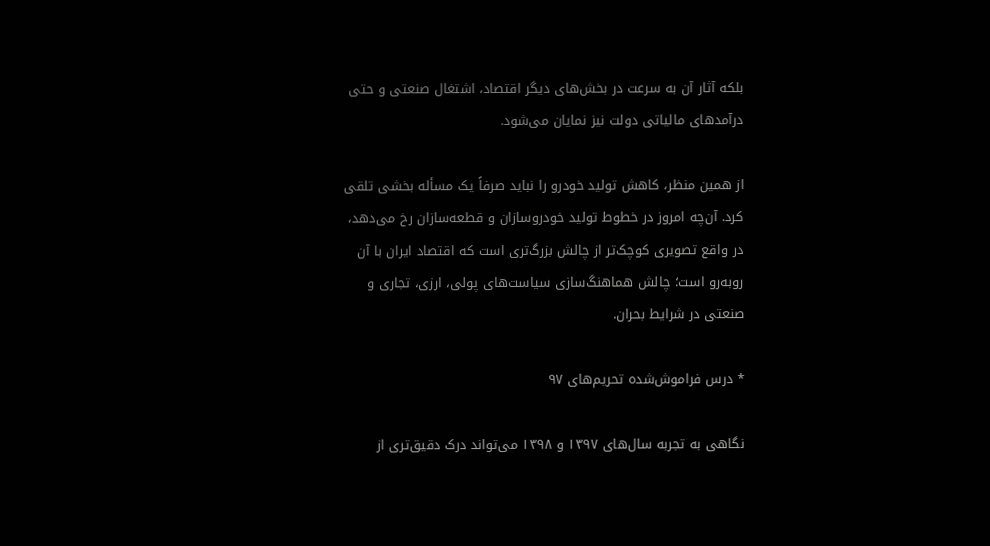بلکه آثار آن به سرعت در بخش‌های دیگر اقتصاد، اشتغال صنعتی و حتی درآمدهای مالیاتی دولت نیز نمایان می‌شود.

از همین منظر، کاهش تولید خودرو را نباید صرفاً یک مسأله بخشی تلقی کرد. آن‌چه امروز در خطوط تولید خودروسازان و قطعه‌سازان رخ می‌دهد، در واقع تصویری کوچک‌تر از چالش بزرگ‌تری است که اقتصاد ایران با آن روبه‌رو است؛ چالش هماهنگ‌سازی سیاست‌های پولی، ارزی، تجاری و صنعتی در شرایط بحران.

* درس فراموش‌شده تحریم‌های ۹۷

نگاهی به تجربه سال‌های ۱۳۹۷ و ۱۳۹۸ می‌تواند درک دقیق‌تری از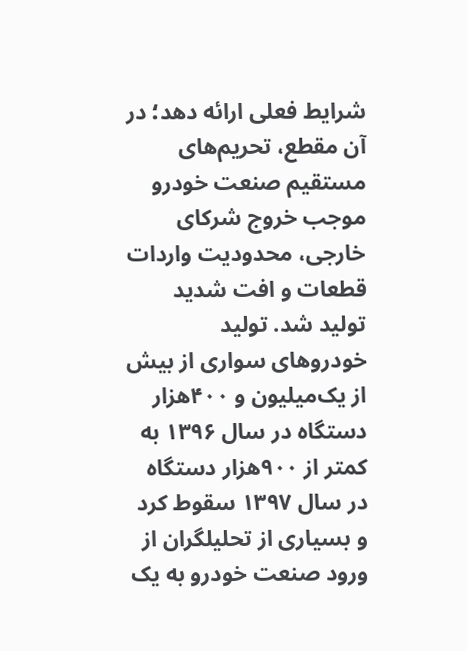شرایط فعلی ارائه دهد؛ در آن مقطع، تحریم‌های مستقیم صنعت خودرو موجب خروج شرکای خارجی، محدودیت واردات قطعات و افت شدید تولید شد. تولید خودروهای سواری از بیش از یک‌میلیون و ۴۰۰هزار دستگاه در سال ۱۳۹۶ به کمتر از ۹۰۰هزار دستگاه در سال ۱۳۹۷ سقوط کرد و بسیاری از تحلیلگران از ورود صنعت خودرو به یک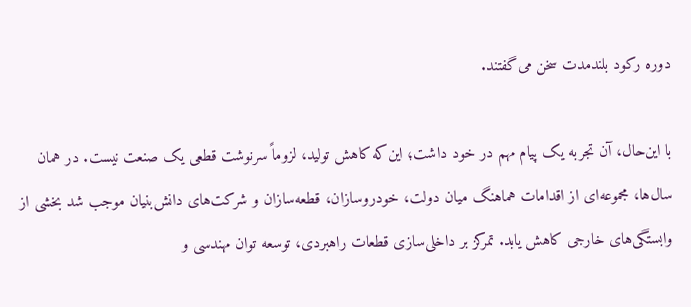دوره رکود بلندمدت سخن می‌گفتند.

با این‌حال، آن تجربه یک پیام مهم در خود داشت؛ این‌که کاهش تولید، لزوماً سرنوشت قطعی یک صنعت نیست. در همان سال‌ها، مجموعه‌ای از اقدامات هماهنگ میان دولت، خودروسازان، قطعه‌سازان و شرکت‌های دانش‌بنیان موجب شد بخشی از وابستگی‌های خارجی کاهش یابد. تمرکز بر داخلی‌سازی قطعات راهبردی، توسعه توان مهندسی و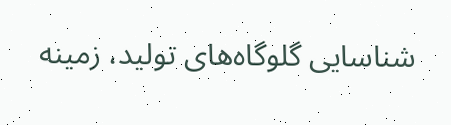شناسایی گلوگاه‌های تولید، زمینه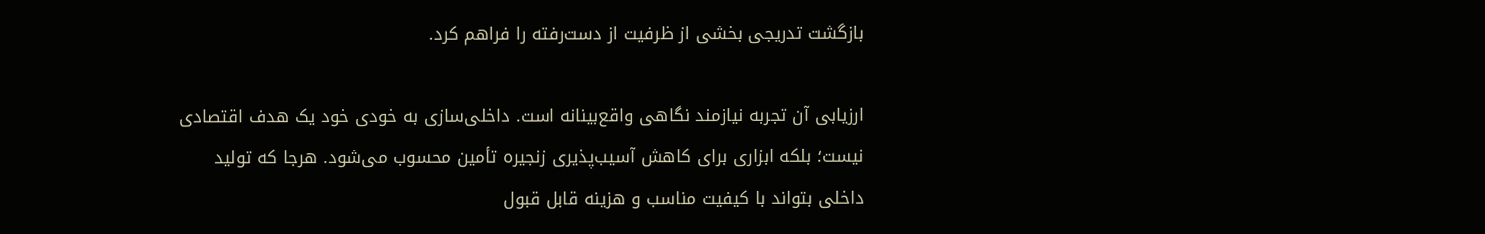بازگشت تدریجی بخشی از ظرفیت از دست‌رفته را فراهم کرد.

ارزیابی آن تجربه نیازمند نگاهی واقع‌بینانه است. داخلی‌سازی به خودی خود یک هدف اقتصادی نیست؛ بلکه ابزاری برای کاهش آسیب‌پذیری زنجیره تأمین محسوب می‌شود. هرجا که تولید داخلی بتواند با کیفیت مناسب و هزینه قابل قبول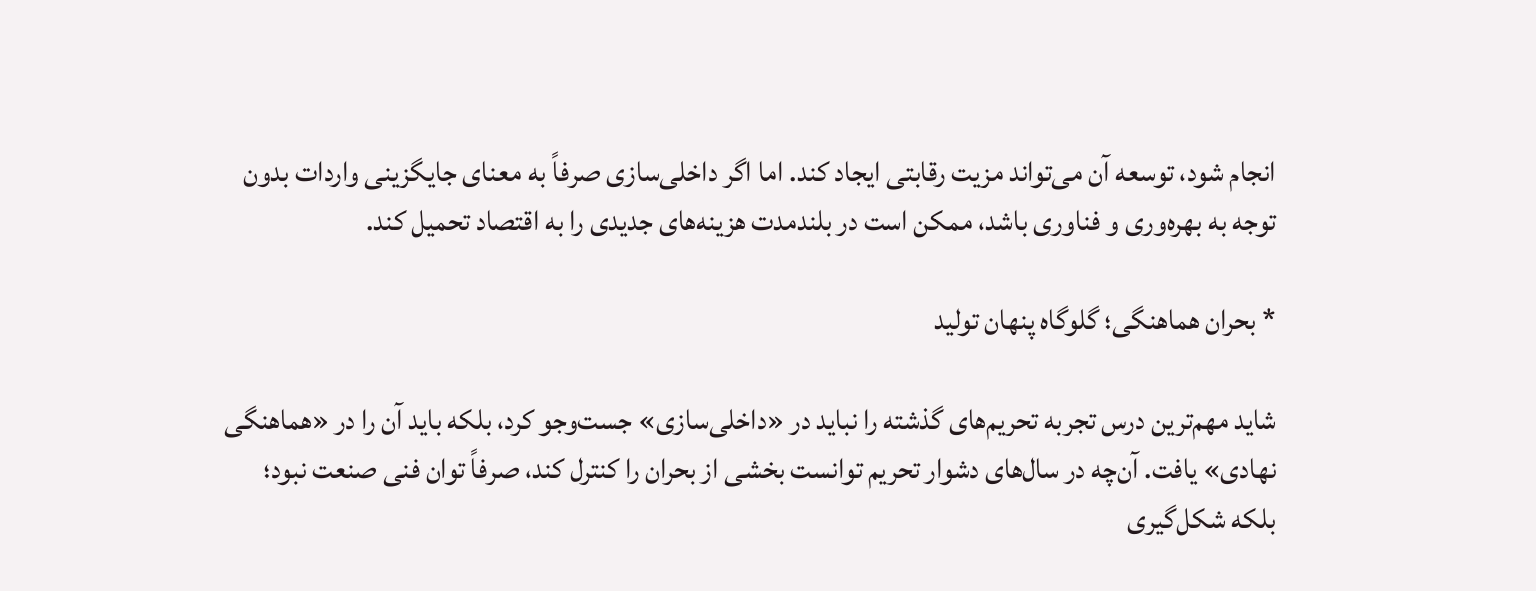انجام شود، توسعه آن می‌تواند مزیت رقابتی ایجاد کند. اما اگر داخلی‌سازی صرفاً به معنای جایگزینی واردات بدون توجه به بهره‌وری و فناوری باشد، ممکن است در بلندمدت هزینه‌های جدیدی را به اقتصاد تحمیل کند.

* بحران هماهنگی؛ گلوگاه پنهان تولید

شاید مهم‌ترین درس تجربه تحریم‌های گذشته را نباید در «داخلی‌سازی» جست‌وجو کرد، بلکه باید آن را در «هماهنگی نهادی» یافت. آن‌چه در سال‌های دشوار تحریم توانست بخشی از بحران را کنترل کند، صرفاً توان فنی صنعت نبود؛ بلکه شکل‌گیری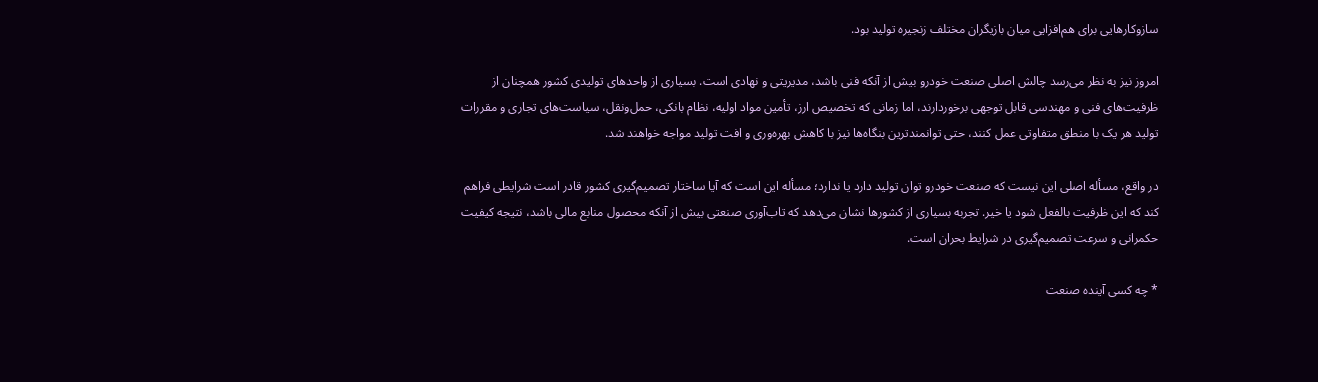سازوکارهایی برای هم‌افزایی میان بازیگران مختلف زنجیره تولید بود.

امروز نیز به نظر می‌رسد چالش اصلی صنعت خودرو بیش از آنکه فنی باشد، مدیریتی و نهادی است. بسیاری از واحدهای تولیدی کشور همچنان از ظرفیت‌های فنی و مهندسی قابل توجهی برخوردارند، اما زمانی که تخصیص ارز، تأمین مواد اولیه، نظام بانکی، حمل‌ونقل، سیاست‌های تجاری و مقررات تولید هر یک با منطق متفاوتی عمل کنند، حتی توانمندترین بنگاه‌ها نیز با کاهش بهره‌وری و افت تولید مواجه خواهند شد.

در واقع، مسأله اصلی این نیست که صنعت خودرو توان تولید دارد یا ندارد؛ مسأله این است که آیا ساختار تصمیم‌گیری کشور قادر است شرایطی فراهم کند که این ظرفیت بالفعل شود یا خیر. تجربه بسیاری از کشورها نشان می‌دهد که تاب‌آوری صنعتی بیش از آنکه محصول منابع مالی باشد، نتیجه کیفیت حکمرانی و سرعت تصمیم‌گیری در شرایط بحران است.

* چه کسی آینده صنعت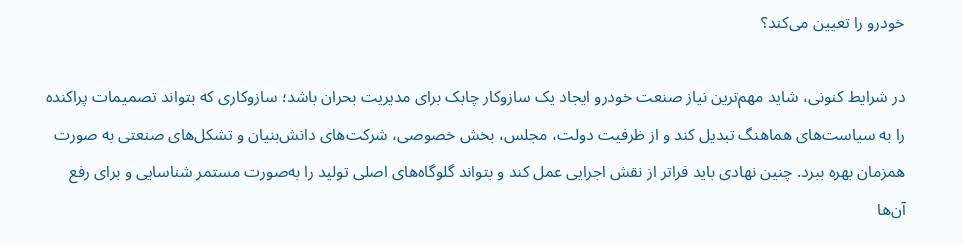خودرو را تعیین می‌کند؟

در شرایط کنونی، شاید مهم‌ترین نیاز صنعت خودرو ایجاد یک سازوکار چابک برای مدیریت بحران باشد؛ سازوکاری که بتواند تصمیمات پراکنده را به سیاست‌های هماهنگ تبدیل کند و از ظرفیت دولت، مجلس، بخش خصوصی، شرکت‌های دانش‌بنیان و تشکل‌های صنعتی به صورت همزمان بهره ببرد. چنین نهادی باید فراتر از نقش اجرایی عمل کند و بتواند گلوگاه‌های اصلی تولید را به‌صورت مستمر شناسایی و برای رفع آن‌ها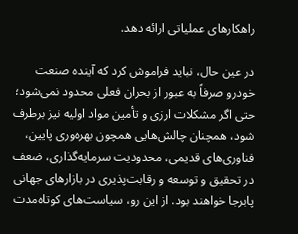راهکارهای عملیاتی ارائه دهد.

در عین حال، نباید فراموش کرد که آینده صنعت خودرو صرفاً به عبور از بحران فعلی محدود نمی‌شود؛ حتی اگر مشکلات ارزی و تأمین مواد اولیه نیز برطرف شود، همچنان چالش‌هایی همچون بهره‌وری پایین، فناوری‌های قدیمی، محدودیت سرمایه‌گذاری، ضعف در تحقیق و توسعه و رقابت‌پذیری در بازارهای جهانی پابرجا خواهند بود. از این رو، سیاست‌های کوتاه‌مدت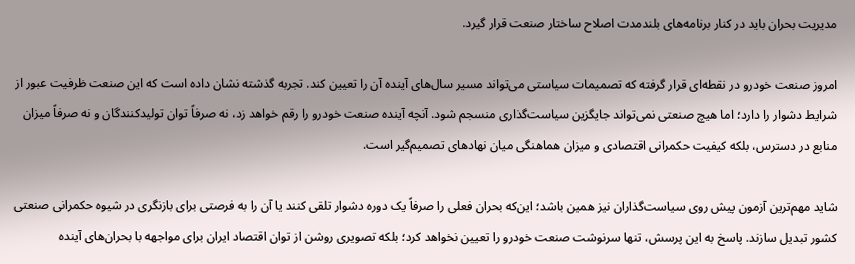مدیریت بحران باید در کنار برنامه‌های بلندمدت اصلاح ساختار صنعت قرار گیرد.

امروز صنعت خودرو در نقطه‌ای قرار گرفته که تصمیمات سیاستی می‌تواند مسیر سال‌های آینده آن را تعیین کند. تجربه گذشته نشان داده است که این صنعت ظرفیت عبور از شرایط دشوار را دارد؛ اما هیچ صنعتی نمی‌تواند جایگزین سیاست‌گذاری منسجم شود. آنچه آینده صنعت خودرو را رقم خواهد زد، نه صرفاً توان تولیدکنندگان و نه صرفاً میزان منابع در دسترس، بلکه کیفیت حکمرانی اقتصادی و میزان هماهنگی میان نهادهای تصمیم‌گیر است.

شاید مهم‌ترین آزمون پیش روی سیاست‌گذاران نیز همین باشد؛ این‌که بحران فعلی را صرفاً یک دوره دشوار تلقی کنند یا آن را به فرصتی برای بازنگری در شیوه حکمرانی صنعتی کشور تبدیل سازند. پاسخ به این پرسش، تنها سرنوشت صنعت خودرو را تعیین نخواهد کرد؛ بلکه تصویری روشن از توان اقتصاد ایران برای مواجهه با بحران‌های آینده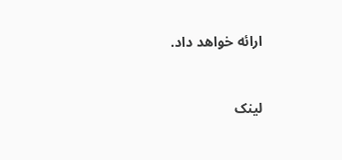ارائه خواهد داد.


لینک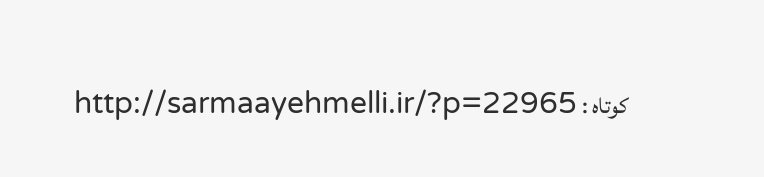کوتاه : http://sarmaayehmelli.ir/?p=22965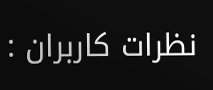نظرات کاربران :